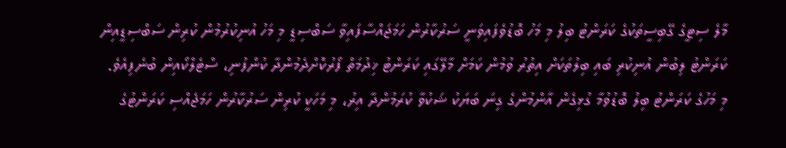މާލެ ސިޓީގެ ގޭބިސީތަކުގެ ކަރަންޓު ބިލު މި މަހު ބޮޑުވެފައިވަނީ ސަރުކާރުން ހަމަޖައްސާފައިވާ ސަބްސިޑީ މި މަހު އުނިކުރުމުން ކުރިން ސަބްސިޑީއިން ކަރަންޓު ލިބުން އުނިކުރި ބައި ބިލުތަކަށް އިތުރު ވުމުން ކަމަށް މާލޭގައި ކަރަންޓު ޚިދުމަތް ފޯރުކޮށްދެމުންދާ ކުންފުނި، ސްޓެލްކޯއިން ބުނެފިއެވެ.
މި މަހުގެ ކަރަންޓު ބިލު ބޮޑުވުމާ ގުޅިގެން އާންމުންގެ ގިނަ ބަޔަކު ޝަކުވާ ކުރަމުންދާ އިރު، މި މަހަކީ ކުރިން ސަރުކާރުން ހަމަޖެއްސި ކަރަންޓުގެ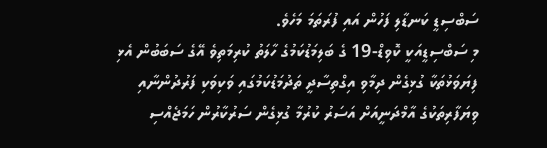ސަބްސިޑީ ކަނޑާލި ފަހުން އައި ފުރަތަމަ މަހެވެ.
މި ސަބްސިޑީއަކީ ކޮވިޑް-19 ގެ ބަލިމަޑުކަމުގެ ހާލަތު ކުރިމަތިވެ އޭގެ ސަބަބުން އެޅި ފިޔަވަޅުތަކާ ގުޅިގެން ދިމާވި އިގްތިސާދީ ތަދުމަޑުކަމުގައި ވަކިވަކި ފަރުދުންނާއި ވިޔަފާރިތަކުގެ އާމްދަނީއަށް އަސަރު ކުރުމާ ގުޅިގެން ސަރުކާރުން ހަމަޖެއްސި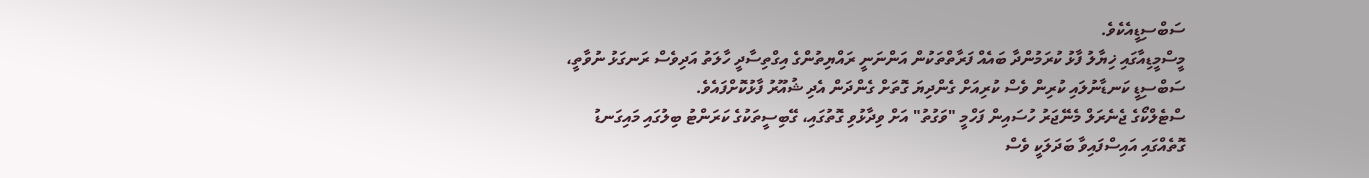ސަބްސިޑީއެކެވެ.
މީސްމީޑިއާގައި ޚިޔާލު ފާޅު ކުރަމުންދާ ބައެއް ފަރާތްތަކުން އަންނަނީ ރައްޔިތުންގެ އިގްތިސާދީ ހާލަތު އަދިވެސް ރަނގަޅު ނުވާތީ، ސަބްސިޑީ ކަނޑާނުލައި ކުރިން ވެސް ކުރިއަށް ގެންދިޔަ ގޮތަށް ގެންދަން އެދި ޝުއޫރު ފާޅުކޮށްފައެވެ.
ސްޓެލްކޯގެ ޖެނެރަލް މެނޭޖަރު ހުސައިން ފަހްމީ "ވަގުތު" އަށް ވިދާޅުވި ގޮތުގައި، ގޭބިސީތަކުގެ ކަރަންޓު ބިލުގައި މައިގަނޑު ގޮތެއްގައި އައިސްފައިވާ ބަދަލަކީ ވެސް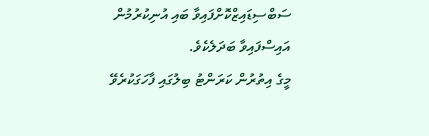ސަބްސިޑައިޒްކޮށްފައިވާ ބައި އުނިކުރުމުން އައިސްފައިވާ ބަދަލެކެވެ.
މީގެ އިތުރުން ކަރަންޓު ބިލުގައި ފާހަގަކުރެވޭ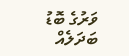ވަރުގެ ބޮޑު ބަދަލެއް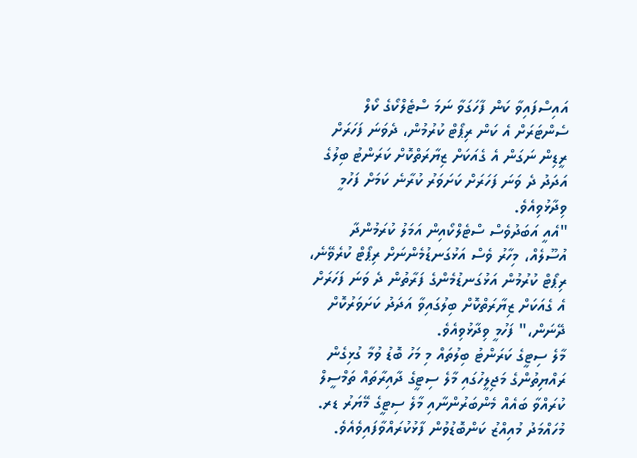އައިސްފައިވާ ކަން ފާހަގަވާ ނަމަ ސްޓެލްކޯގެ ކޯލް ސެންޓަރަށް އެ ކަން ރިޕޯޓް ކުރުމުން، ދެވަނަ ފަހަރަށް ރީޑިން ނަގަން އެ ގެއަކަށް ޒިޔާރަތްކޮށް ކަރަންޓު ބިލުގެ އަދަދު ދެ ވަނަ ފަހަރަށް ކަށަވަރު ކުރާނެ ކަމަށް ފަހުމީ ވިދާޅުވިއެވެ.
"އެއީ އަބަދުވެސް ސްޓެލްކޯއިން އަމަލު ކުރަމުންދާ އުސޫލެއް، މިހާރު ވެސް އަޅުގަނޑުމެންނަށް ރިޕޯޓް ކުރެވޭނެ، ރިޕޯޓް ކުރުމުން އަޅުގަނޑުމެންގެ ފަރާތުން ދެ ވަނަ ފަހަރަށް އެ ގެއަކަށް ޒިޔާރަތްކޮށް ބިލުގައިވާ އަދަދު ކަށަވަރުކޮށް ދޭނަން،" ފަހުމީ ވިދާޅުވިއެވެ.
މާލެ ސިޓީގެ ކަރަންޓު ބިލުތައް މި މަހު ބޮޑު ވުމާ ގުޅިގެން ރައްޔިތުންގެ މަޖިލީހުގައި މާލެ ސިޓީގެ ދާއިރާތައް ތަމްސީލް ކުރައްވާ ބައެއް މެންބަރުންނާއި މާލެ ސިޓީގެ މޭޔަރު ޑރ. މުހައްމަދު މުއިއްޒު ކަންބޮޑުވުން ފާޅުކުރައްވާފައިވެއެވެ.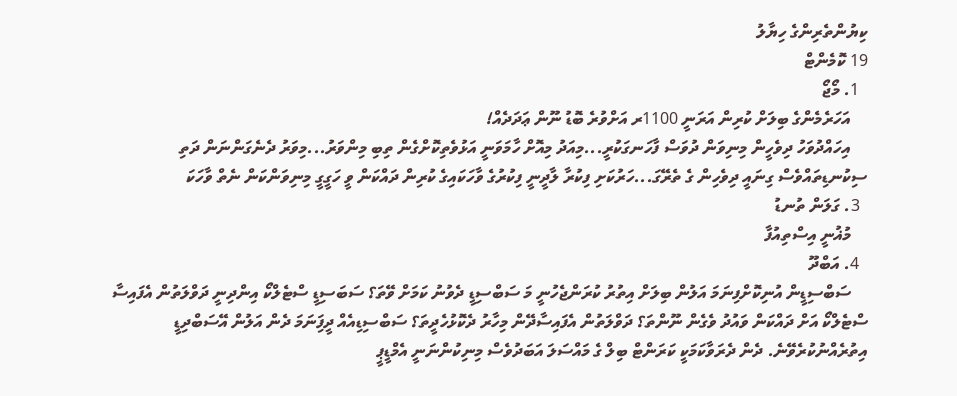ކިޔުންތެރިންގެ ހިޔާލު
19 ކޮމެންޓް
  1. މޯޖޯ
    އަހަރެމެންގެ ބިލަށް ކުރިން އަރަނީ 1100ރ އަށްވުރެ ބޮޑު ނޫން ޢަދަދެއް!
    އިހައްދުވަހު ދިވެހީން މިނިވަން ދުވަސް ފާހަނގަކުރީ...މިއަދު މިއޮށް ހާމަވަނީ އަޅުވެތިކޮށްގެން ތިބި މިންވަރު...މިވަރު ދެނެގަންނަން ދަތި ސިކުނޑިތައްވެސް ގިނައީ ދިވެހިން ގެ ތެރޭގަ...ހަރުކަށި ފިކުރާ ލާދީނީ ފިކުރުގެ ވާހަކައިގެ ކުރިން ދައްކަން ވީ ހަގީގީ މިނިވަންކަން ނެތް ވާހަކަ
  3. ގަލަން ތުނޑު
    މުޣުނީ އިސްތިއުފާ
  4. އަބްދޫ
    ސަބްސިޑީން އުނިކޮށްފިނަމަ އަލުން ބިލަށް އިތުރު ކުރަންޖެހުނީ މަ ސަބްސިޑީ ދެވުނު ކަމަށް ވޭތަ؟ ސަބަސިޑީ ސްޓެލްކޯ އިންދިނީ ދަވްލަތުން އެފައިސާ ސްޓެލްކޯ އަށް ދައްކަން ވައުދު ވެގެން ނޫންތަ؟ ދަވްލަތުން އެފައިސާދޭން މިހާރު ދެކޮޅުހެދީތަ؟ ސަބްސިޑިއެއް ދީފަިނަމަ ދެން އަލުން އޭސަބްދިޑީ އިތުރެއްނުކުރެވޭނެ. ދެން ދެރަވާކަމަކީ ކަރަންޓް ބިލް ގެ މައްސަލަ އަބަދުވެސް މިނިކުންނަނީ އެމްޑީޕީ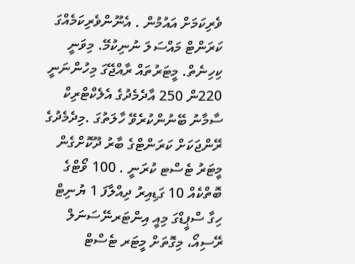ވެރިކަމަށް އައުމުން . އެނޫންވެރިކަމެއްގަ ކަރަންޓް މައްސަލަ ނުނިކުމޭ. މިވަނީ ކިހިނެތް. މީޓަރުތައް ރާއްޖޭގަ މިހުންނަނީ 220ން 250 އާދެމެދުގެ އެލެކްޓްރިކް ސާމާނު ބޭނުންކުރެވޭ ހާލަތުގަ .މިދެމެދުގެ ރޭންޖަކަށް ކަރަންޓްގެ ބާރު ދޫކޮށްގެން މީޓަރު ޓެސްޓ ކުރަނީ . 100 ވޯޓްގެ ބޮތްކެއް 10 ގަޑިއިރު ދިއްލާފަ 1 ޔުނިޓް ހިގާ ސްޕީޑްގަ މިއީ އިންޓަރނޭސަނަލް ރޭސިއޯ، މިގޮތަށް މީޓަރ ޓެސްޓް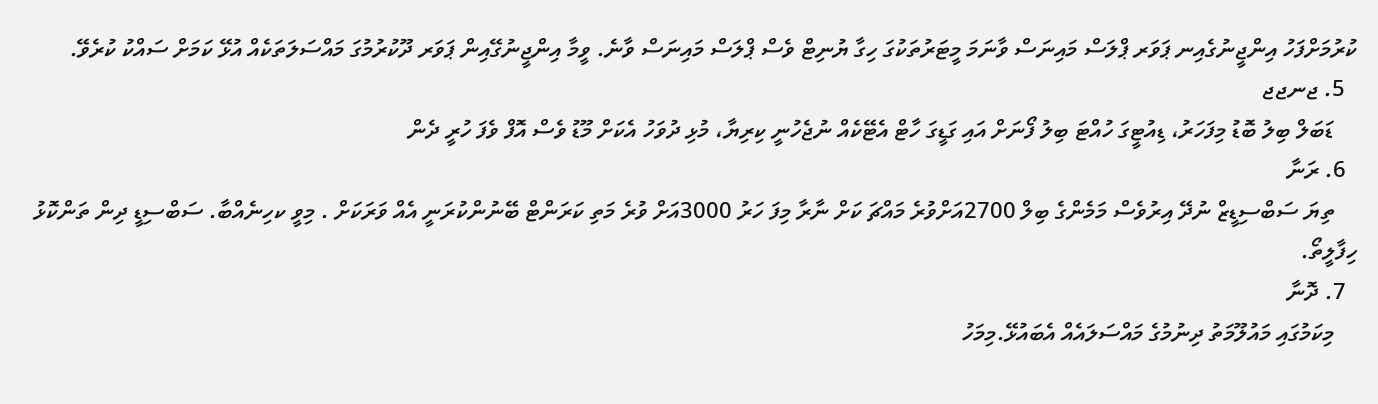ކުރުމަށްފަހު އިންޖީނުގެއިނ ޕަވަރ ޕްލަސް މައިނަސް ވާނަމަ މީޓަރުތަކުގަ ހިގާ ޔުނިޓް ވެސް ޕްލަސް މައިނަސް ވާނެ. ވީމާ އިންޖީނުގޭއިން ޕަވަރ ދޫކުރުމުގަ މައްސަލަތަކެއް އުޅޭ ކަމަށް ސައްކު ކުރެވޭ.
  5. ޖނޖޖ
    ޑަބަލް ބިލު ބޮޑު މިފަހަރު، ޑިއުޓީގަ ހުއްޓަ ބިލު ފޯނަށް އައި ގަޑީގަ ހާޓް އެޓޭކެއް ނުޖެހުނީ ކިރިޔާ، މުޅި ދުވަހު އެކަށް މޫޑު ވެސް އޮފް ވެފަ ހުރީ ދެން
  6. ރަނާ
    ތިޔަ ސަބްސިޑީޒް ނުދޭ އިރުވެސް މަމެންގެ ބިލް 2700އަށްވުރެ މައްޗަ ކަށް ނާރާ މިފަ ހަރު 3000އަށް ވުރެ މަތި ކަރަންޓް ބޭނުންކުރަނީ އެއް ވަރަކަށް . މިވީ ކހިނެއްބާ. ސަބްސިޑީ ދިން ތަންކޮޅު ހިފާލީތޯ.
  7. ދޮނާ
    މިކަމުގައި މައުލޫމަތު ދިނުމުގެ މައްސަލައެއް އެބައުޅޭ.މިމަހު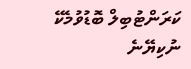ކަރަންޓުބިލް ބޮޑުވުމެކޭ ނުކިޔޭނެ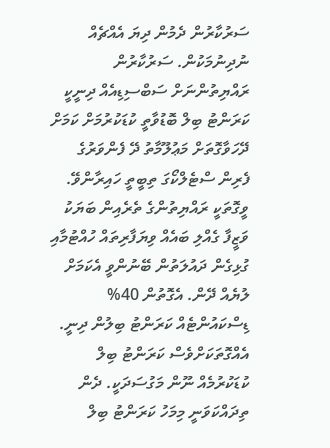ސަރުކާރުން ދެމުން ދިޔަ އެއްޗެއް ނުދިނުމަކުން. ސަރުކާރުން ރައްޔިތުންނަށް ސަބްސިޑިއެއް ދިނީކީ ކަރަންޓު ބިލް ބޮޑުވާތީ ކުޑަކުރުމަށް ކަމަށް ދޭހަވާގޮތަށް މަޢުލޫމާތު ދޭ ފެންވަރުގެ ފެރިން ސްޓެލްކޯގަ ތިބީތީ ހައިރާންވޭ. ވީގޮތަކީ ރައްޔިތުންގެ ތެރެއިން ބަޔަކު ވަޒީފާ ގެއްލި ބައެއް ވިޔަފާރިތައް ހުއްޓުމާއި ގުޅިގެން ދައުލަތުން ބޭނުންވީ އެކަމަށް ލުޔެއް ދޭން. އެގޮތުން 40% ޑިސްކައުންޓެއް ކަރަންޓު ބިލުން ދިނީ. އެއްގޮތަކަށްވެސް ކަރަންޓު ބިލް ކުޑަކުރުމެއް ނޫން މަގުސަދަކީ. ދެން ތިދައްކަވަނީ މިމަހު ކަރަންޓު ބިލް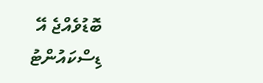ބޮޑުވެއްޖެ އޭ ޑިސްކައުންޓު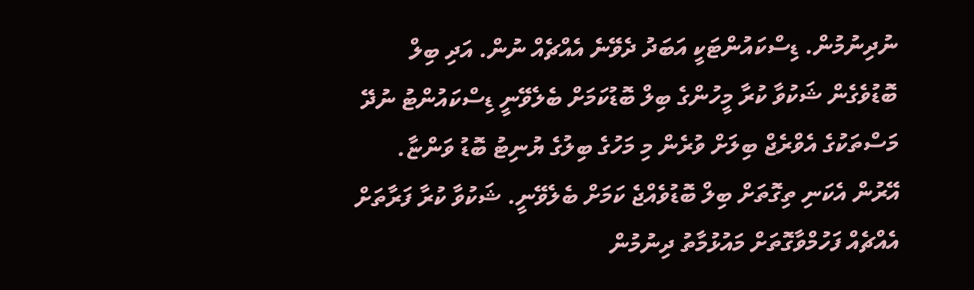ނުދިނުމުން. ޑިސްކައުންޓަކީ އަބަދު ދެވޭނެ އެއްޗެއް ނުން. އަދި ބިލް ބޮޑުވެގެން ޝަކުވާ ކުރާ މީހުންގެ ބިލް ބޮޑުކަމަށް ބެލެވޭނީ ޑިސްކައުންޓު ނުދޭ މަސްތަކުގެ އެވްރެޖް ބިލަށް ވުރެން މި މަހުގެ ބިލުގެ ޔުނިޓު ބޮޑު ވަންޏާ. އޭރުން އެކަނި ތިގޮތަށް ބިލް ބޮޑުވެއްޖެ ކަމަށް ބެލެވޭނީ. ޝަކުވާ ކުރާ ފަރާތަށް އެއްޗެއް ފަހުމްވާގޮތަށް މައުޅުމާތު ދިނުމުން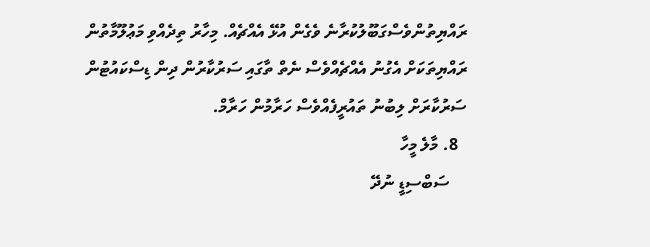ރައްޔިތުންވެސްގަބޫލުކުރާނެ ވެގެން އުޅޭ އެއްޗެއް. މިހާރު ތިދެއްވި މަޢުލޫމާތުން ރައްޔިތަކަށް އެގުނު އެއްޗެއްވެސް ނެތް ތާގައި ސަރުކާރުން ދިން ޑިސްކައުޓުން ސަރުކާރަށް ލިބުނު ތައުރީފެއްވެސް ހަރާމުން ހަރާމް.
  8. މާލެ މީހާ
    ސަބްސިޑީ ނުދޭ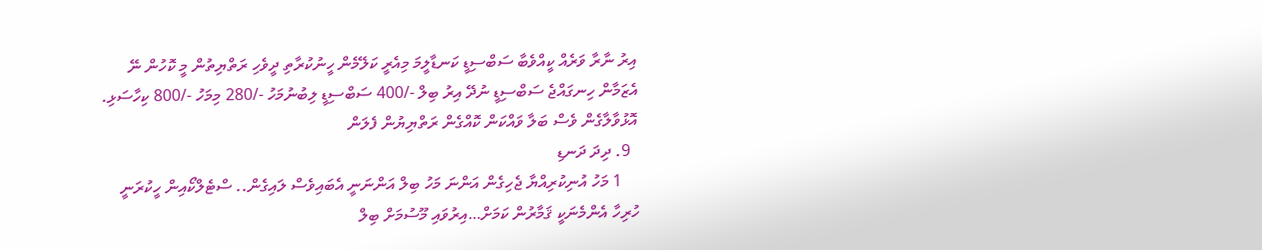އިރު ނާރާ ވަރެއް ކީއްވެބާ ސަބްސިޑީ ކަނޑާލީމަ މިއެރީ ކަލޭމެން ހީނުކުރާތި ދީވެހި ރަތްޔިތުން މީ ކޮހުން ނޭ އެޒަމާން ހިނގައްޖެ ސަބްސިޑީ ނުދޭ އިރު ބިލް -/400 ސަބްސިޑީ ލިބުނުމަހު -/280 މިމަހު -/800 ކިހާސަޅި. އޮޅުވާލާގެން ވެސް ބަލާ ވައްކަން ކޮއްގެން ރަތްޔިޔުން ފެލަން
  9. ދިދަ ދަނޑި
    1 މަހު އުނިކުރިއްޔާ ޖެހިގެން އަންނަ މަހު ބިލް އަންނަނީ އެބައިވެސް ލައިގެން.. ސްޓެލްކޯއިން ހީކުރަނީ ހުރިހާ އެންމެނަކީ ޤަމާރުން ކަމަށް…އިރުވައި މޫސުމަށް ބިލް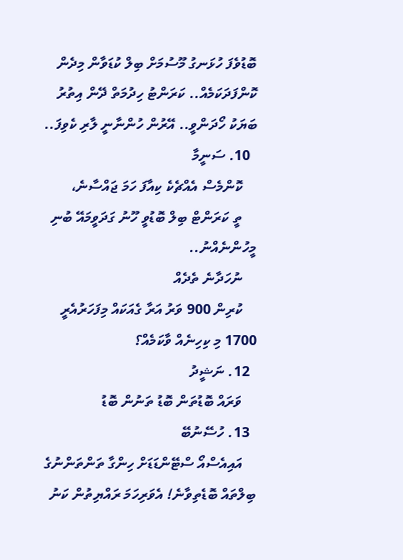ބޮޑުވެފަ ހުޅަނގު މޫސުމަށް ބިލް ކުޑަވާން މިދެން ކޮންފަދަކަމެއް.. ކަރަންޓު ހިދުމަތް ދޭން އިތުރު ބަޔަކު ހޯދަންވީ.. އޭރުން ހުންނާނީ ލާރި ކެވިފަ..
  10. ސަނީމާ
    ކޮންމެސް އެއްޗެކެ ކިއާފަ ހަމަ ޖައްސާނެ،
    ތީ ކަރަންޓް ބިލް ބޮޑުވީ ހޫނު ގަދަވީމައޭ ބުނި މީހުންނެއްނު..
    ނުހަދާނެ ތެދެއް
    ކުރިން 900 ވަރު އަރާ ގެއަކައް މިފަހަރުއެރީ 1700 މި ކިހިނެއް ވާކަމެއް؟
  12. ނަޝީދު
    ވަރައް ބޮޑުތަން ބޮޑު ތަނުން ބޮޑު
  13. ހުސޭނުބޭ
    އައިއެސްއޯ ސްޓޭންޑަޑަށް ހިންގާ ތަންތަންނުގެ ބިލްތައް ބޮޑެތިވާނެ! އެވަރިހަމަ ރައްޔިތުން ކަނު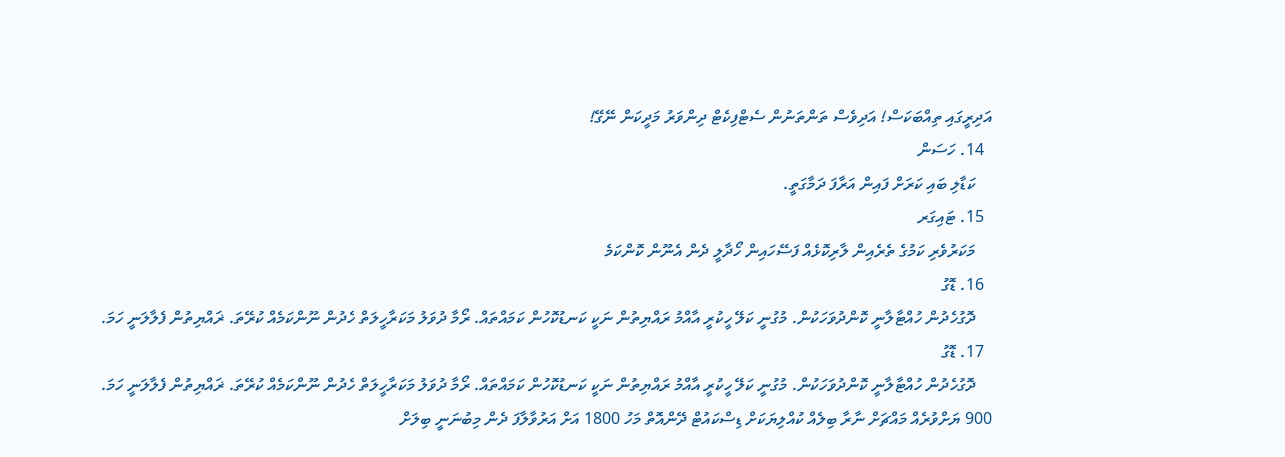އަދިރީގައި ތިއްބަކަސް! އަދިވެސް ތަންތަނުން ސެޓްފިކެޓް ދިންވަރު މަދީކަން ނޭގޭ!
  14. ހަސަން
    ކަޑާލި ބައި ކަރަށް ފައިން އަރާފަ ދަމާގަތީ.
  15. ޓައިގަރ
    މަކަރުވެރި ކަމުގެ ތެރެއިން ލާރިކޮޅެއް ފަސޭހައިން ހޯދާލީ ދެން އެނޫން ކޮންކަމެ
  16. ޑޮގު
    ދޮގުހެދުން ހުއްޓާލާނީ ކޮންދުވަހަކުން. މުގުނީ ކަލޭ ހީކުރީ އާއްމު ރައްޔިތުން ނަކީ ކަނޑުކޮހުން ކަމައްތައް. ރޯމާ ދުވަލު މަކަރާހީލަތް ހެދުން ނޫންކަމެއް ކުރޭތަ. ޜައްޔިތުން ފެލާލަނީ ހަމަ.
  17. ޑޮގު
    ދޮގުހެދުން ހުއްޓާލާނީ ކޮންދުވަހަކުން. މުގުނީ ކަލޭ ހީކުރީ އާއްމު ރައްޔިތުން ނަކީ ކަނޑުކޮހުން ކަމައްތައް. ރޯމާ ދުވަލު މަކަރާހީލަތް ހެދުން ނޫންކަމެއް ކުރޭތަ. ޜައްޔިތުން ފެލާލަނީ ހަމަ. 900 ޔަށްވުރެއް މައްޗަށް ނާރާ ބިލެއް ކުއްލިޔަކަށް ޑިސްކައުޓް ދޭންއޮތް މަހު 1800 އަށް އަރުވާލާފަ ދެން މިބުނަނީ ބިލަށް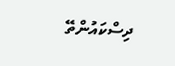ދިސްކައުންތޭ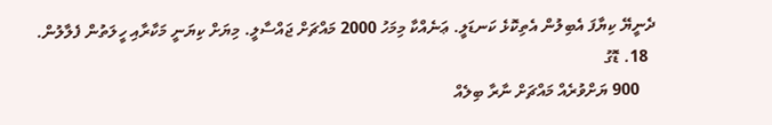ދެނީޔޭ ކިޔާފަ އެބިލުން އެތިކޮޅެ ކަނޑަލީ. ޢަނެއްކާ މިމަހު 2000 މައްޗަށް ޖައްސާލީ. މިޔަށް ކިޔަނީ މަކާރާއި ހީލަތުން ފެލާލުން.
  18. ޑޮގު
    900 ޔަށްވުރެއް މައްޗަށް ނާރާ ބިލެއް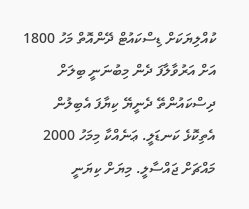ކުއްލިޔަކަށް ޑިސްކައުޓް ދޭންއޮތް މަހު 1800 އަށް އަރުވާލާފަ ދެން މިބުނަނީ ބިލަށް ދިސްކައުންތޭ ދެނީޔޭ ކިޔާފަ އެބިލުން އެތިކޮޅެ ކަނޑަލީ. ޢަނެއްކާ މިމަހު 2000 މައްޗަށް ޖައްސާލީ. މިޔަށް ކިޔަނީ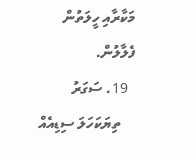މަކާރާއި ހީލަތުން ފެލާލުން.
  19. ސަގަރު
    ތިޔަކަހަލަ ސިޑިއެއް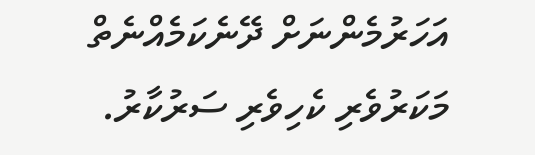އަހަރުމެންނަށް ދޭނެކަމެއްނެތް މަކަރުވެރި ކެހިވެރި ސަރުކާރު.